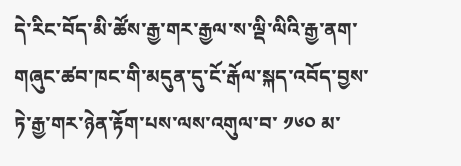དེ་རིང་བོད་མི་ཚོས་རྒྱ་གར་རྒྱལ་ས་ལྡི་ལིའི་རྒྱ་ནག་གཞུང་ཚབ་ཁང་གི་མདུན་དུ་ངོ་རྒོལ་སྐད་འབོད་བྱས་ཏེ་རྒྱ་གར་ཉེན་རྟོག་པས་ལས་འགུལ་བ་ ༡༦༠ མ་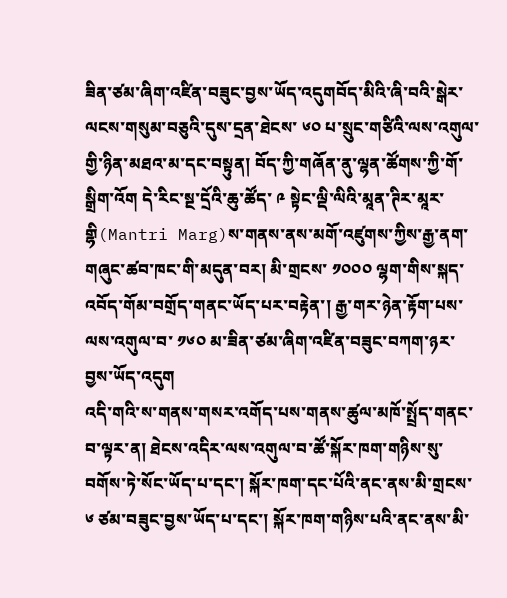ཟིན་ཙམ་ཞིག་འཛིན་བཟུང་བྱས་ཡོད་འདུགབོད་མིའི་ཞི་བའི་སྒེར་ལངས་གསུམ་བཅུའི་དུས་དྲན་ཐེངས་ ༦༠ པ་སྲུང་གཙིའི་ལས་འགུལ་གྱི་ཉིན་མཐའ་མ་དང་བསྟུན། བོད་ཀྱི་གཞོན་ནུ་ལྷན་ཚོགས་ཀྱི་གོ་སྒྲིག་འོག དེ་རིང་སྔ་དྲོའི་ཆུ་ཚོད་ ༩ སྟེང་ལྡི་ལིའི་མཱན་ཊིར་མཱར་གྷི(Mantri Marg)ས་གནས་ནས་མགོ་འཛུགས་ཀྱིས་རྒྱ་ནག་གཞུང་ཚབ་ཁང་གི་མདུན་བར། མི་གྲངས་ ༡༠༠༠ ལྷག་གིས་སྐད་འབོད་གོམ་བགྲོད་གནང་ཡོད་པར་བརྟེན་། རྒྱ་གར་ཉེན་རྟོག་པས་ལས་འགུལ་བ་ ༡༦༠ མ་ཟིན་ཙམ་ཞིག་འཛིན་བཟུང་བཀག་ཉར་བྱས་ཡོད་འདུག
འདི་གའི་ས་གནས་གསར་འགོད་པས་གནས་ཚུལ་མཁོ་སྤྲོད་གནང་བ་ལྟར་ན། ཐེངས་འདིར་ལས་འགུལ་བ་ཚོ་སྐོར་ཁག་གཉིས་སུ་བགོས་ཏེ་སོང་ཡོད་པ་དང་། སྐོར་ཁག་དང་པོའི་ནང་ནས་མི་གྲངས་ ༦ ཙམ་བཟུང་བྱས་ཡོད་པ་དང་། སྐོར་ཁག་གཉིས་པའི་ནང་ནས་མི་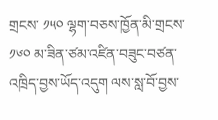གྲངས་ ༡༥༠ ལྷག་བཅས་ཁྱོན་མི་གྲངས་ ༡༦༠ མ་ཟིན་ཙམ་འཛིན་བཟུང་བཙན་འཁྲིད་བྱས་ཡོད་འདུག ལས་སླ་བོ་བྱས་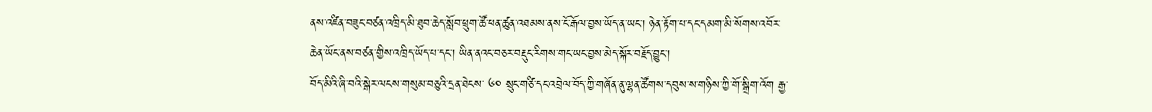ནས་འཛིན་བཟུང་བཙན་འཁྲིད་མི་ཐུབ་ཆེད་སློབ་ཕྲུག་ཚོ་ཕན་ཚུན་འཐམས་ནས་ངོ་རྒོལ་བྱས་ཡོད་ན་ཡང་། ཉེན་རྟོག་པ་དང་དམག་མི་སོགས་འབོར་ཆེན་ཡོང་ནས་བཙན་གྱིས་འཁྲིད་ཡོད་པ་དང་། ཡིན་ནའང་བཅར་བརྡུང་རིགས་གང་ཡང་བྱས་མེད་སྐོར་བརྗོད་བྱུང་།
བོད་མིའི་ཞི་བའི་སྒེར་ལངས་གསུམ་བཅུའི་དྲན་ཐེངས་ ༦༠ སྲུང་གཙི་དང་འབྲེལ་བོད་ཀྱི་གཞོན་ནུ་ལྷན་ཚོགས་དབུས་ས་གཉིས་ཀྱི་གོ་སྒྲིག་འོག རྒྱ་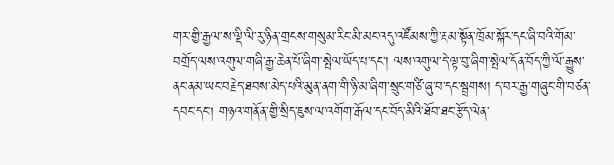གར་གྱི་རྒྱལ་ས་ལྡི་ལི་རུ་ཉིན་གྲངས་གསུམ་རིང་མི་མང་འདུ་འཛོམས་ཀྱི་རྔམ་སྟོན་ཁྲོམ་སྐོར་དང་ཞི་བའི་གོམ་བགྲོད་ལས་འགུལ་གཞི་རྒྱ་ཆེན་པོ་ཞིག་སྤེལ་ཡོད་པ་དང་། ལས་འགུལ་དེ་ལྟ་བུ་ཞིག་སྤེལ་དོན་བོད་ཀྱི་ལོ་རྒྱུས་ནང་ནམ་ཡང་བརྗེད་ཐབས་མེད་པའི་མུན་ནག་གི་ཉི་མ་ཞིག་སྲུང་གཙི་ཞུ་བ་དང་སྦྲགས། ད་བར་རྒྱ་གཞུང་གི་བཙན་དབང་དང། གཉའ་གནོན་གྱི་སྲིད་ཇུས་ལ་འགོག་རྒོལ་དང་བོད་མིའི་ཐོབ་ཐང་རྩོད་ལེན་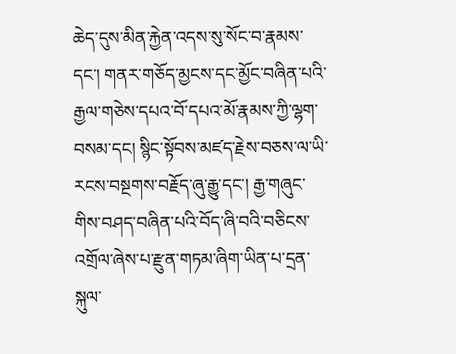ཆེད་དུས་མིན་རྐྱེན་འདས་སུ་སོང་བ་རྣམས་དང་། གནར་གཅོད་མྱངས་དང་མྱོང་བཞིན་པའི་རྒྱལ་གཅེས་དཔའ་བོ་དཔའ་མོ་རྣམས་ཀྱི་ལྷག་བསམ་དང། སྙིང་སྟོབས་མཛད་རྗེས་བཅས་ལ་ཡི་རངས་བསྔགས་བརྗོད་ཞུ་རྒྱུ་དང་། རྒྱ་གཞུང་གིས་བཤད་བཞིན་པའི་བོད་ཞི་བའི་བཅིངས་འགྲོལ་ཞེས་པ་རྫུན་གཏམ་ཞིག་ཡིན་པ་དྲན་སྐུལ་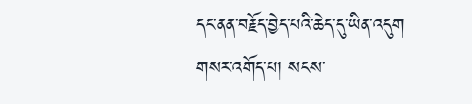དང་ནན་བརྗོད་བྱེད་པའི་ཆེད་དུ་ཡིན་འདུག
གསར་འགོད་པ། སངས་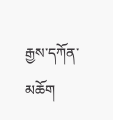རྒྱས་དཀོན་མཆོག